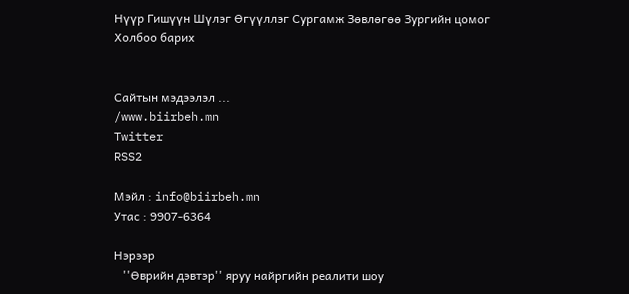Нүүр Гишүүн Шүлэг Өгүүллэг Сургамж Зөвлөгөө Зургийн цомог Холбоо барих


Сайтын мэдээлэл ...
/www.biirbeh.mn
Twitter
RSS2

Мэйл : info@biirbeh.mn
Утас : 9907-6364

Нэрээр
   ''Өврийн дэвтэр'' яруу найргийн реалити шоу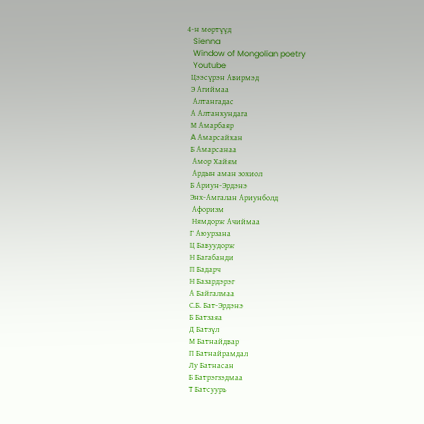4-н мөртүүд
   Sienna
   Window of Mongolian poetry
   Youtube
  Цээсүрэн Авирмэд
  Э Агиймаа
   Алтангадас
  А Алтанхундага
  М Амарбаяр
  A Амарсайхан
  Б Амарсанаа
   Амор Хайям
   Ардын аман зохиол
  Б Ариун-Эрдэнэ
  Энх-Амгалан Ариунболд
   Афоризм
   Нямдорж Ачиймаа
  Г Аюурзана
  Ц Бавуудорж
  Н Багабанди
  П Бадарч
  Н Базардэрэг
  А Байгалмаа
  С.Б. Бат-Эрдэнэ
  Б Батзаяа
  Д Батзүл
  М Батнайдвар
  П Батнайрамдал
  Лу Батнасан
  Б Батрэгзэдмаа
  Т Батсуурь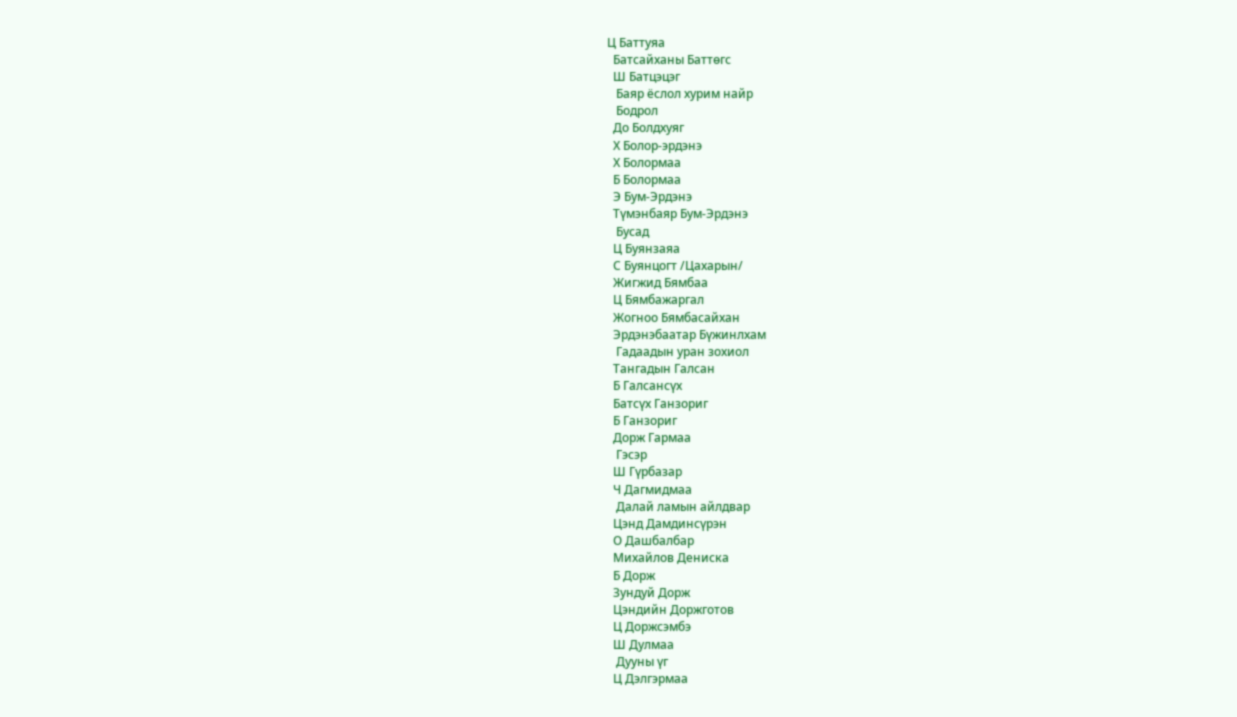Ц Баттуяа
  Батсайханы Баттөгс
  Ш Батцэцэг
   Баяр ёслол хурим найр
   Бодрол
  До Болдхуяг
  Х Болор-эрдэнэ
  Х Болормаа
  Б Болормаа
  Э Бум-Эрдэнэ
  Түмэнбаяр Бум-Эрдэнэ
   Бусад
  Ц Буянзаяа
  С Буянцогт /Цахарын/
  Жигжид Бямбаа
  Ц Бямбажаргал
  Жогноо Бямбасайхан
  Эрдэнэбаатар Бүжинлхам
   Гадаадын уран зохиол
  Тангадын Галсан
  Б Галсансүх
  Батсүх Ганзориг
  Б Ганзориг
  Дорж Гармаа
   Гэсэр
  Ш Гүрбазар
  Ч Дагмидмаа
   Далай ламын айлдвар
  Цэнд Дамдинсүрэн
  О Дашбалбар
  Михайлов Дениска
  Б Дорж
  Зундуй Дорж
  Цэндийн Доржготов
  Ц Доржсэмбэ
  Ш Дулмаа
   Дууны үг
  Ц Дэлгэрмаа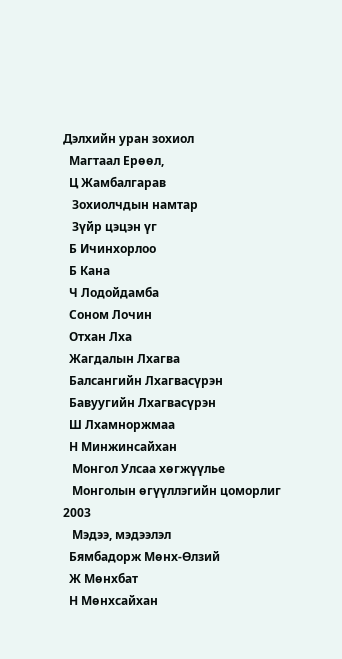Дэлхийн уран зохиол
  Магтаал Ерөөл,
  Ц Жамбалгарав
   Зохиолчдын намтар
   Зүйр цэцэн үг
  Б Ичинхорлоо
  Б Кана
  Ч Лодойдамба
  Соном Лочин
  Отхан Лха
  Жагдалын Лхагва
  Балсангийн Лхагвасүрэн
  Бавуугийн Лхагвасүрэн
  Ш Лхамноржмаа
  Н Минжинсайхан
   Монгол Улсаа хөгжүүлье
   Монголын өгүүллэгийн цоморлиг 2003
   Мэдээ, мэдээлэл
  Бямбадорж Мөнх-Өлзий
  Ж Мөнхбат
  Н Мөнхсайхан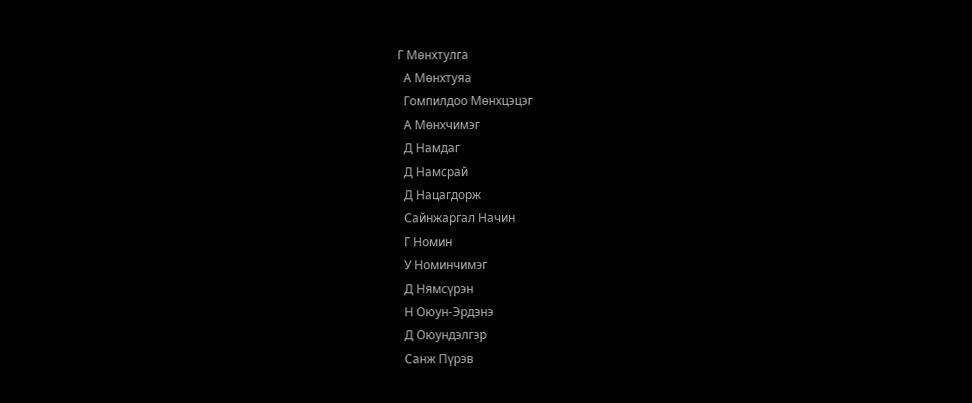Г Мөнхтулга
  А Мөнхтуяа
  Гомпилдоо Мөнхцэцэг
  А Мөнхчимэг
  Д Намдаг
  Д Намсрай
  Д Нацагдорж
  Сайнжаргал Начин
  Г Номин
  У Номинчимэг
  Д Нямсүрэн
  Н Оюун-Эрдэнэ
  Д Оюундэлгэр
  Санж Пүрэв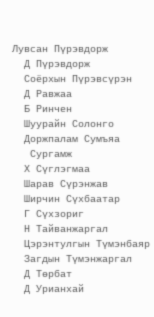Лувсан Пүрэвдорж
  Д Пүрэвдорж
  Соёрхын Пүрэвсүрэн
  Д Равжаа
  Б Ринчен
  Шуурайн Солонго
  Доржпалам Сумъяа
   Сургамж
  Х Сүглэгмаа
  Шарав Сүрэнжав
  Ширчин Сүхбаатар
  Г Сүхзориг
  Н Тайванжаргал
  Цэрэнтулгын Түмэнбаяр
  Загдын Түмэнжаргал
  Д Төрбат
  Д Урианхай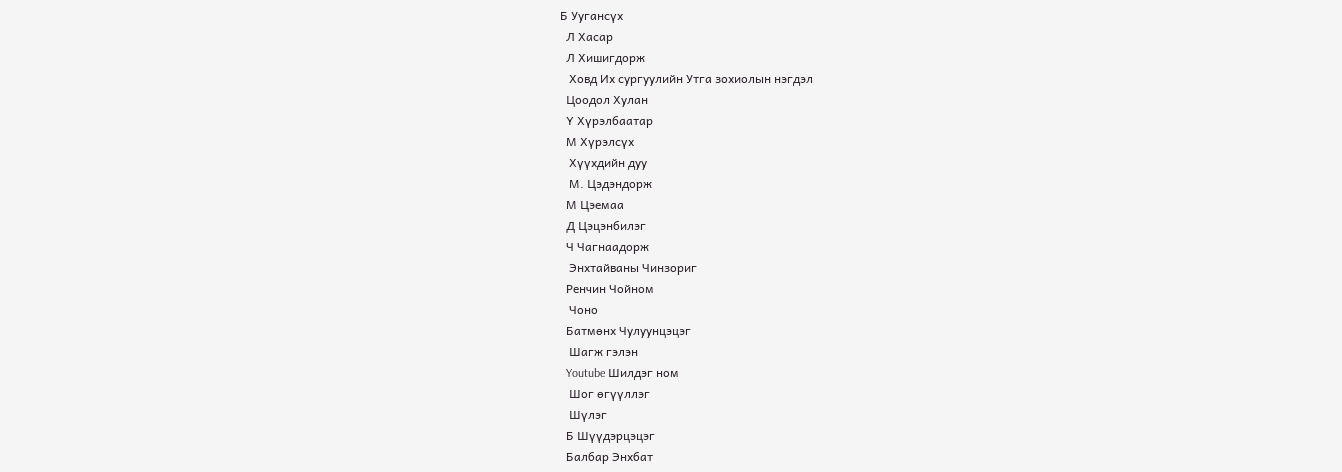Б Уугансүх
  Л Хасар
  Л Хишигдорж
   Ховд Их сургуулийн Утга зохиолын нэгдэл
  Цоодол Хулан
  Ү Хүрэлбаатар
  М Хүрэлсүх
   Хүүхдийн дуу
   М. Цэдэндорж
  М Цэемаа
  Д Цэцэнбилэг
  Ч Чагнаадорж
   Энхтайваны Чинзориг
  Ренчин Чойном
   Чоно
  Батмөнх Чулуунцэцэг
   Шагж гэлэн
  Youtube Шилдэг ном
   Шог өгүүллэг
   Шүлэг
  Б Шүүдэрцэцэг
  Балбар Энхбат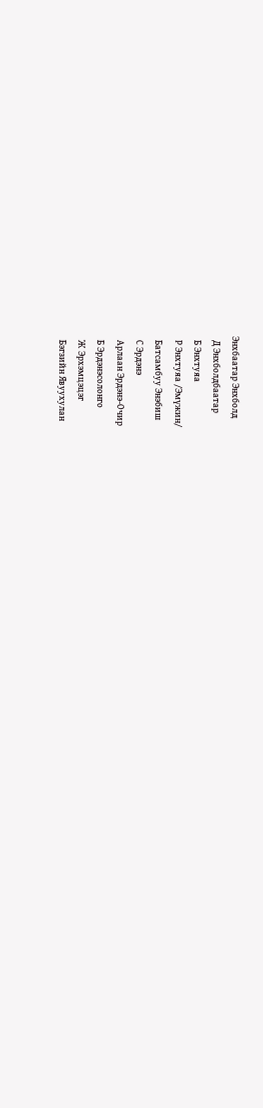Энхбаатар Энхболд
  Д Энхболдбаатар
  Б Энхтуяа
  Р Энхтуяа /Эмүжин/
  Батсамбуу Энэбиш
  С Эрдэнэ
  Арлаан Эрдэнэ-Очир
  Б Эрдэнэсолонго
  Ж Эрхэмцэцэг
  Бэгзийн Явуухулан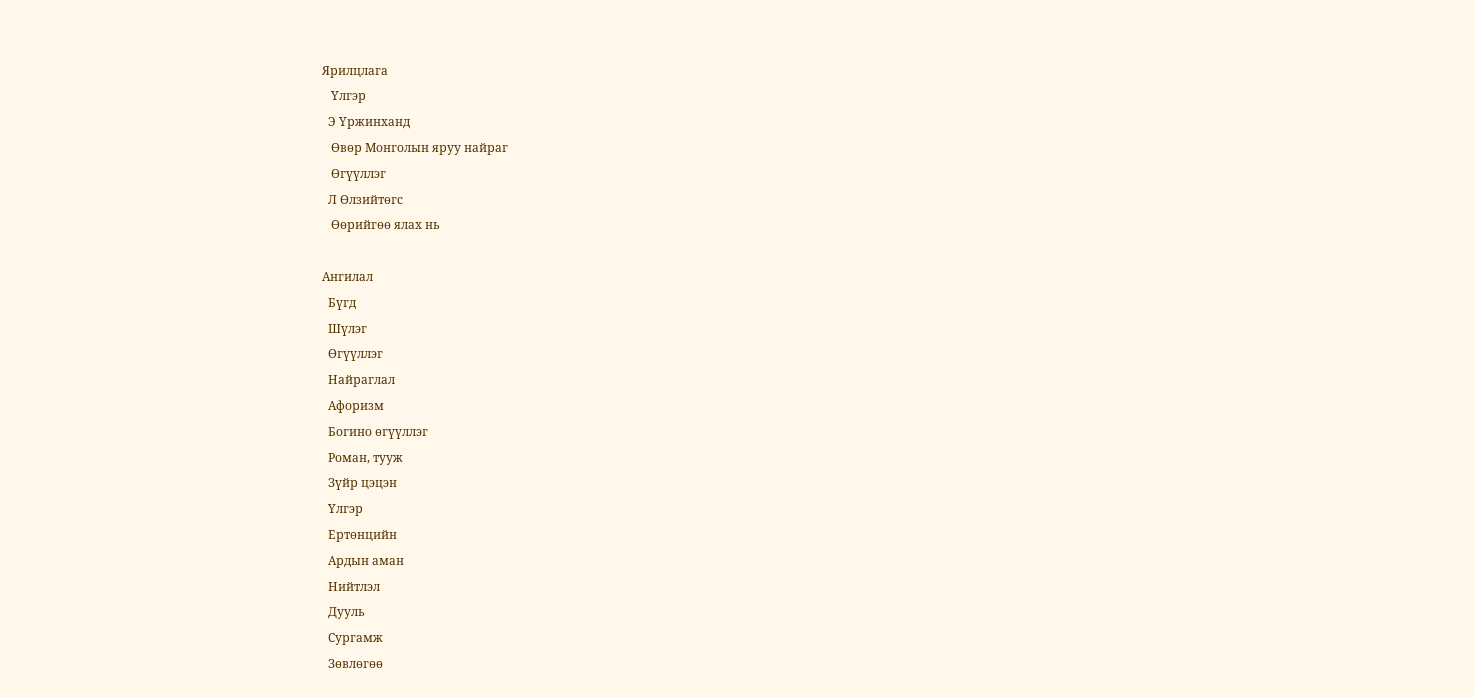Ярилцлага
   Үлгэр
  Э Үржинханд
   Өвөр Монголын яруу найраг
   Өгүүллэг
  Л Өлзийтөгс
   Өөрийгөө ялах нь

Ангилал
  Бүгд
  Шүлэг
  Өгүүллэг
  Найраглал
  Афоризм
  Богино өгүүллэг
  Роман, тууж
  Зүйр цэцэн
  Үлгэр
  Ертөнцийн
  Ардын аман
  Нийтлэл
  Дууль
  Сургамж
  Зөвлөгөө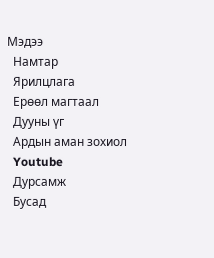Мэдээ
  Намтар
  Ярилцлага
  Ерөөл магтаал
  Дууны үг
  Ардын аман зохиол
  Youtube
  Дурсамж
  Бусад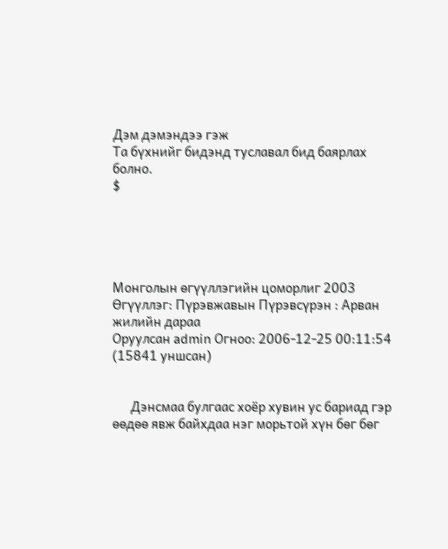Дэм дэмэндээ гэж
Та бүхнийг бидэнд туславал бид баярлах болно.
$





Монголын өгүүллэгийн цоморлиг 2003       Өгүүллэг: Пүрэвжавын Пүрэвсүрэн : Арван жилийн дараа
Оруулсан admin Огноо: 2006-12-25 00:11:54 (15841 уншсан)


      Дэнсмаа булгаас хоёр хувин ус бариад гэр өөдөө явж байхдаа нэг морьтой хүн бөг бөг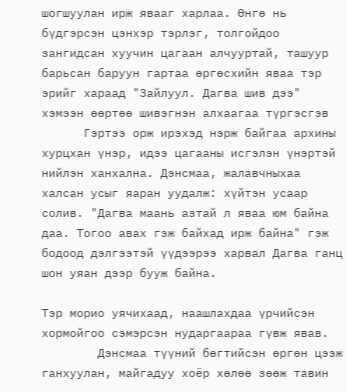шогшуулан ирж явааг харлаа. Өнгө нь бүдгэрсэн цэнхэр тэрлэг, толгойдоо зангидсан хуучин цагаан алчууртай, ташуур барьсан баруун гартаа өргөсхийн яваа тэр эрийг хараад "Зайлуул. Дагва шив дээ" хэмээн өөртөө шивэгнэн алхаагаа түргэсгэв
      Гэртээ орж ирэхэд нэрж байгаа архины хурцхан үнэр, идээ цагааны исгэлэн үнэртэй нийлэн ханхална. Дэнсмаа, жалавчныхаа халсан усыг яаран уудалж: хүйтэн усаар солив. "Дагва маань азтай л яваа юм байна даа. Тогоо авах гэж байхад ирж байна" гэж бодоод дэлгээтэй үүдээрээ харвал Дагва ганц шон уяан дээр бууж байна.

Тэр морио уячихаад, наашлахдаа үрчийсэн хормойгоо сэмэрсэн нударгаараа гүвж явав.
        Дэнсмаа түүний бөгтийсэн өргөн цээж ганхуулан, майгадуу хоёр хөлөө зөөж тавин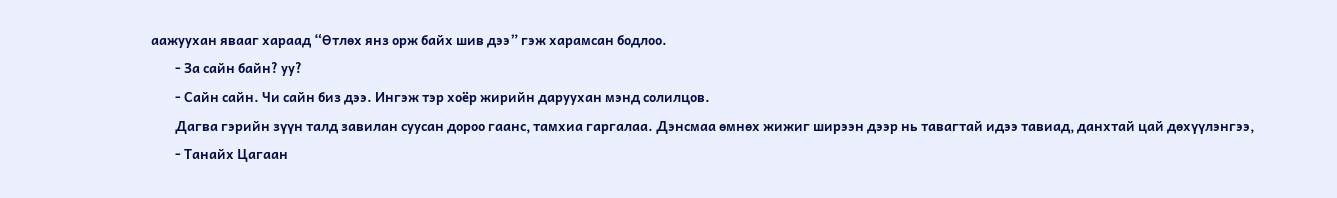аажуухан явааг хараад “Өтлөх янз орж байх шив дээ” гэж харамсан бодлоо.
        - За сайн байн? уу?
        - Сайн сайн. Чи сайн биз дээ. Ингэж тэр хоёр жирийн даруухан мэнд солилцов.
        Дагва гэрийн зүүн талд завилан суусан дороо гаанс, тамхиа гаргалаа. Дэнсмаа өмнөх жижиг ширээн дээр нь тавагтай идээ тавиад, данхтай цай дөхүүлэнгээ,
        - Танайх Цагаан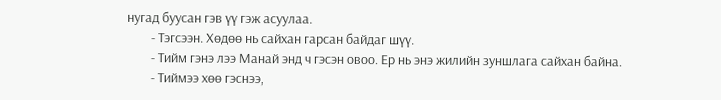нугад буусан гэв үү гэж асуулаа.
        - Тэгсээн. Хөдөө нь сайхан гарсан байдаг шүү.
        - Тийм гэнэ лээ Манай энд ч гэсэн овоо. Ер нь энэ жилийн зуншлага сайхан байна.
        - Тиймээ хөө гэснээ,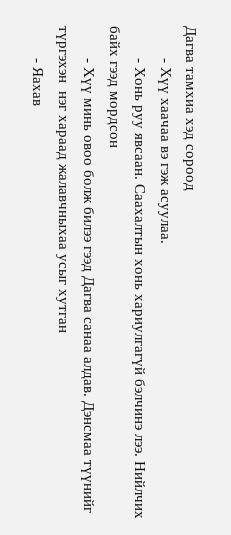Дагва тамхиа хэд сороод
        - Хүү хаачаа вэ гэж асуулаа.
        - Хонь руу явсаан. Саахалтын хонь хариулгагүй бэлчинэ лээ. Нийлчих байх гээд мордсон
        - Хүү минь овоо болж билээ гээд Дагва санаа алдав. Дэнсмаа түүнийг түргэхэн  нэг хараад жалавчныхаа усыг хутган
        - Яахав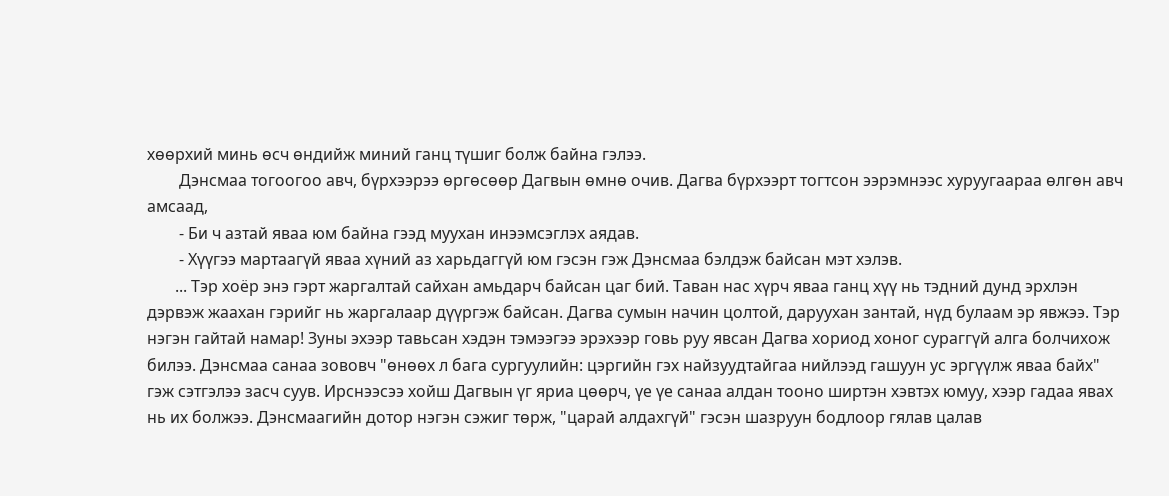хөөрхий минь өсч өндийж миний ганц түшиг болж байна гэлээ.
        Дэнсмаа тогоогоо авч, бүрхээрээ өргөсөөр Дагвын өмнө очив. Дагва бүрхээрт тогтсон ээрэмнээс хуруугаараа өлгөн авч амсаад,
        - Би ч азтай яваа юм байна гээд муухан инээмсэглэх аядав.
        - Хүүгээ мартаагүй яваа хүний аз харьдаггүй юм гэсэн гэж Дэнсмаа бэлдэж байсан мэт хэлэв.
       ... Тэр хоёр энэ гэрт жаргалтай сайхан амьдарч байсан цаг бий. Таван нас хүрч яваа ганц хүү нь тэдний дунд эрхлэн дэрвэж жаахан гэрийг нь жаргалаар дүүргэж байсан. Дагва сумын начин цолтой, даруухан зантай, нүд булаам эр явжээ. Тэр нэгэн гайтай намар! Зуны эхээр тавьсан хэдэн тэмээгээ эрэхээр говь руу явсан Дагва хориод хоног сураггүй алга болчихож билээ. Дэнсмаа санаа зововч "өнөөх л бага сургуулийн: цэргийн гэх найзуудтайгаа нийлээд гашуун ус эргүүлж яваа байх" гэж сэтгэлээ засч суув. Ирснээсээ хойш Дагвын үг яриа цөөрч, үе үе санаа алдан тооно ширтэн хэвтэх юмуу, хээр гадаа явах нь их болжээ. Дэнсмаагийн дотор нэгэн сэжиг төрж, "царай алдахгүй" гэсэн шазруун бодлоор гялав цалав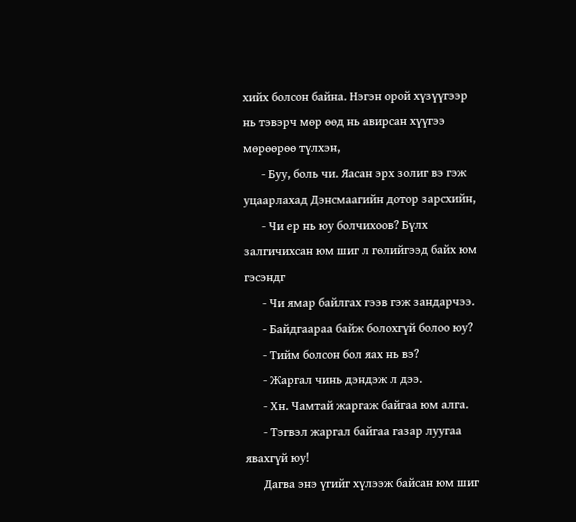хийх болсон байна. Нэгэн орой хүзүүгээр нь тэвэрч мөр өөд нь авирсан хүүгээ мөрөөрөө түлхэн,
      - Буу, боль чи. Яасан эрх золиг вэ гэж уцаарлахад Дэнсмаагийн дотор зарсхийн,
      - Чи ер нь юу болчихоов? Бүлх залгичихсан юм шиг л гөлийгээд байх юм гэсэндг
      - Чи ямар байлгах гээв гэж зандарчээ.
      - Байдгаараа байж болохгүй болоо юу?
      - Тийм болсон бол яах нь вэ?
      - Жаргал чинь дэндэж л дээ.
      - Хн. Чамтай жаргаж байгаа юм алга.
      - Тэгвэл жаргал байгаа газар луугаа явахгүй юу!
      Дагва энэ үгийг хүлээж байсан юм шиг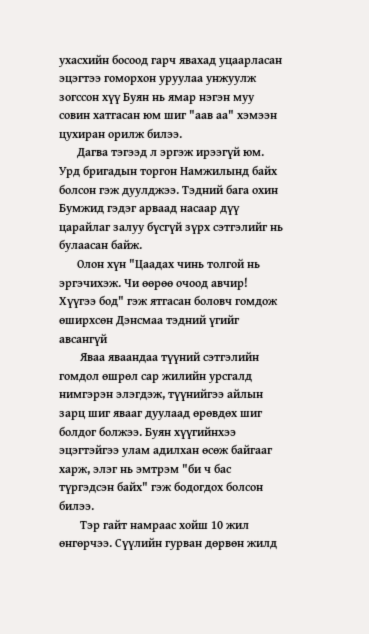ухасхийн босоод гарч явахад уцаарласан эцэгтээ гоморхон уруулаа унжуулж зогссон хүү Буян нь ямар нэгэн муу совин хатгасан юм шиг "аав аа" хэмээн цухиран орилж билээ.
      Дагва тэгээд л эргэж ирээгүй юм. Урд бригадын торгон Намжилынд байх болсон гэж дуулджээ. Тэдний бага охин Бумжид гэдэг арваад насаар дүү царайлаг залуу бүсгүй зүрх сэтгэлийг нь булаасан байж.
      Олон хүн "Цаадах чинь толгой нь эргэчихэж. Чи өөрөө очоод авчир! Хүүгээ бод" гэж ятгасан боловч гомдож өширхсөн Дэнсмаа тэдний үгийг авсангүй
       Яваа яваандаа түүний сэтгэлийн гомдол өшрөл сар жилийн урсгалд нимгэрэн элэгдэж, түүнийгээ айлын зарц шиг явааг дуулаад өрөвдөх шиг болдог болжээ. Буян хүүгийнхээ эцэгтэйгээ улам адилхан өсөж байгааг харж, элэг нь эмтрэм "би ч бас түргэдсэн байх" гэж бодогдох болсон билээ.
       Тэр гайт намраас хойш 10 жил өнгөрчээ. Сүүлийн гурван дөрвөн жилд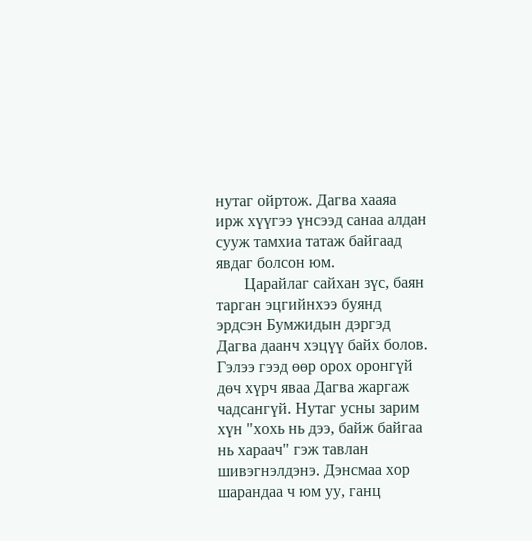нутаг ойртож. Дагва хааяа ирж хүүгээ үнсээд санаа алдан сууж тамхиа татаж байгаад явдаг болсон юм.
       Царайлаг сайхан зүс, баян тарган эцгийнхээ буянд эрдсэн Бумжидын дэргэд Дагва даанч хэцүү байх болов. Гэлээ гээд өөр орох оронгүй дөч хүрч яваа Дагва жаргаж чадсангүй. Нутаг усны зарим хүн "хохь нь дээ, байж байгаа нь хараач" гэж тавлан шивэгнэлдэнэ. Дэнсмаа хор шарандаа ч юм уу, ганц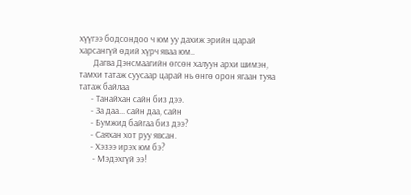хүүгээ бодсондоо ч юм уу дахиж эрийн царай харсангүй өдий хүрч яваа юм..
       Дагва Дэнсмаагийн өгсөн халуун архи шимэн, тамхи татаж суусаар царай нь өнгө орон ягаан туяа татаж байлаа
      - Танайхан сайн биз дээ.
      - За даа... сайн даа, сайн
      - Бумжид байгаа биз дээ?
      - Саяхан хот руу явсан.
      - Хэзээ ирэх юм бэ?
       - Мэдэхгүй ээ!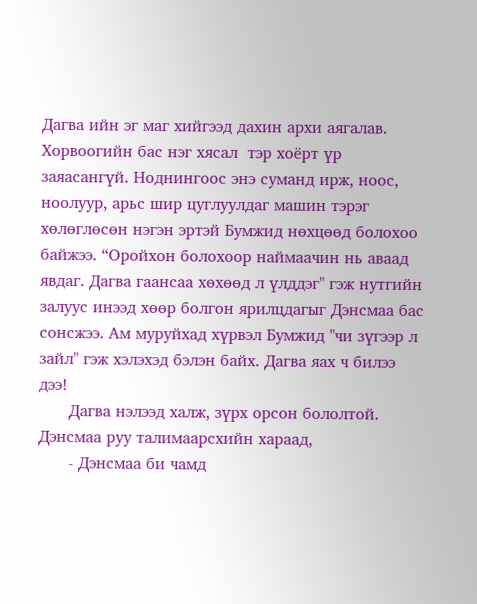Дагва ийн эг маг хийгээд дахин архи аягалав. Хорвоогийн бас нэг хясал  тэр хоёрт үр заяасангүй. Ноднингоос энэ суманд ирж, ноос, ноолуур, арьс шир цуглуулдаг машин тэрэг хөлөглөсөн нэгэн эртэй Бумжид нөхцөөд болохоо байжээ. “Оройхон болохоор наймаачин нь аваад явдаг. Дагва гаансаа хөхөөд л үлддэг" гэж нутгийн залуус инээд хөөр болгон ярилцдагыг Дэнсмаа бас сонсжээ. Ам муруйхад хүрвэл Бумжид "чи зүгээр л зайл" гэж хэлэхэд бэлэн байх. Дагва яах ч билээ дээ!
      Дагва нэлээд халж, зүрх орсон бололтой. Дэнсмаа руу талимаарсхийн хараад,
      - Дэнсмаа би чамд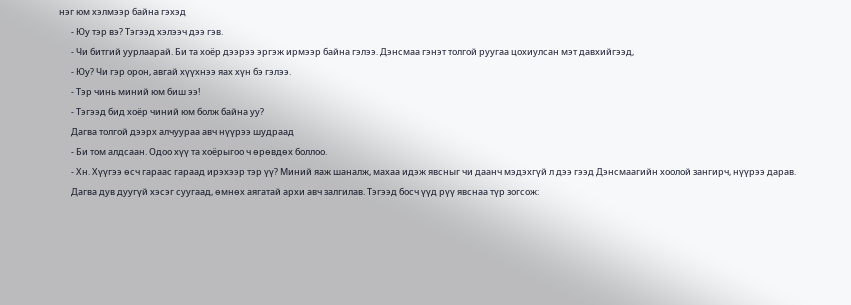нэг юм хэлмээр байна гэхэд
      - Юу тэр вэ? Тэгээд хэлээч дээ гэв.
      - Чи битгий уурлаарай. Би та хоёр дээрээ эргэж ирмээр байна гэлээ. Дэнсмаа гэнэт толгой руугаа цохиулсан мэт давхийгээд,
      - Юу? Чи гэр орон, авгай хүүхнээ яах хүн бэ гэлээ.
      - Тэр чинь миний юм биш ээ!
      - Тэгээд бид хоёр чиний юм болж байна уу?
      Дагва толгой дээрх алчуураа авч нүүрээ шудраад
      - Би том алдсаан. Одоо хүү та хоёрыгоо ч өрөвдөх боллоо.
      - Хн. Хүүгээ өсч гараас гараад ирэхээр тэр үү? Миний яаж шаналж, махаа идэж явсныг чи даанч мэдэхгүй л дээ гээд Дэнсмаагийн хоолой зангирч, нүүрээ дарав.
      Дагва дув дуугүй хэсэг суугаад, өмнөх аягатай архи авч залгилав. Тэгээд босч үүд рүү явснаа түр зогсож: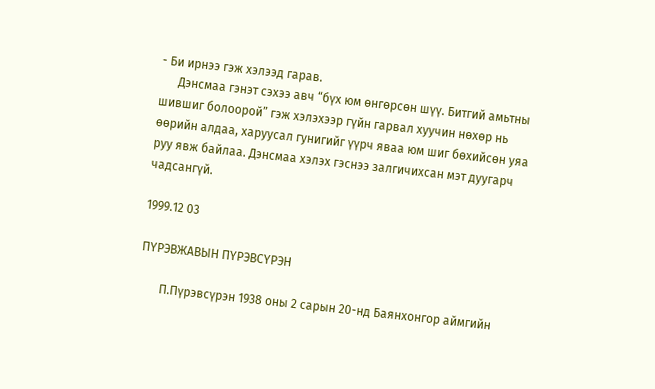- Би ирнээ гэж хэлээд гарав.
      Дэнсмаа гэнэт сэхээ авч “бүх юм өнгөрсөн шүү. Битгий амьтны шившиг болоорой” гэж хэлэхээр гүйн гарвал хуучин нөхөр нь өөрийн алдаа, харуусал гунигийг үүрч яваа юм шиг бөхийсөн уяа руу явж байлаа. Дэнсмаа хэлэх гэснээ залгичихсан мэт дуугарч чадсангүй.

1999.12 03

ПYРЭВЖАВЫН ПYРЭВСYРЭН

       П.Пүрэвсүрэн 1938 оны 2 сарын 20-нд Баянхонгор аймгийн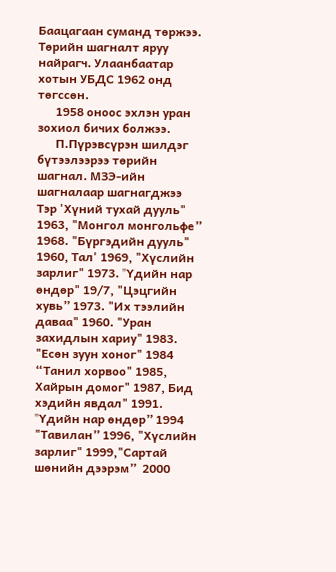Баацагаан суманд төржээ. Төрийн шагналт яруу найрагч. Улаанбаатар хотын УБДС 1962 онд төгссөн.
      1958 оноос эхлэн уран зохиол бичих болжээ.
      П.Пүрэвсүрэн шилдэг бүтээлээрээ төрийн шагнал. МЗЭ-ийн шагналаар шагнагджээ Тэр 'Хүний тухай дууль" 1963, "Монгол монгольфе” 1968. "Бүргэдийн дууль" 1960, Тал' 1969, "Хүслийн зарлиг" 1973. "Yдийн нар өндөр" 19/7, "Цэцгийн хувь” 1973. "Их тээлийн даваа" 1960. "Уран захидлын хариу" 1983. "Есөн зуун хоног" 1984 “Танил хорвоо" 1985, Хайрын домог" 1987, Бид хэдийн явдал" 1991. "Yдийн нар өндөр” 1994 "Тавилан” 1996, "Хүслийн зарлиг" 1999,"Сартай шөнийн дээрэм”  2000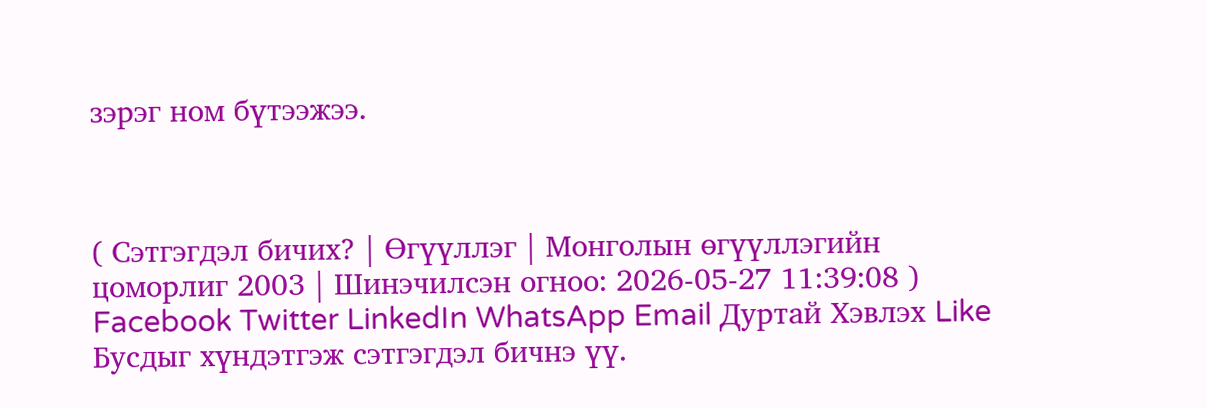зэрэг ном бүтээжээ.



( Сэтгэгдэл бичих? | Өгүүллэг | Монголын өгүүллэгийн цоморлиг 2003 | Шинэчилсэн огноо: 2026-05-27 11:39:08 )
Facebook Twitter LinkedIn WhatsApp Email Дуртай Хэвлэх Like
Бусдыг хүндэтгэж сэтгэгдэл бичнэ үү.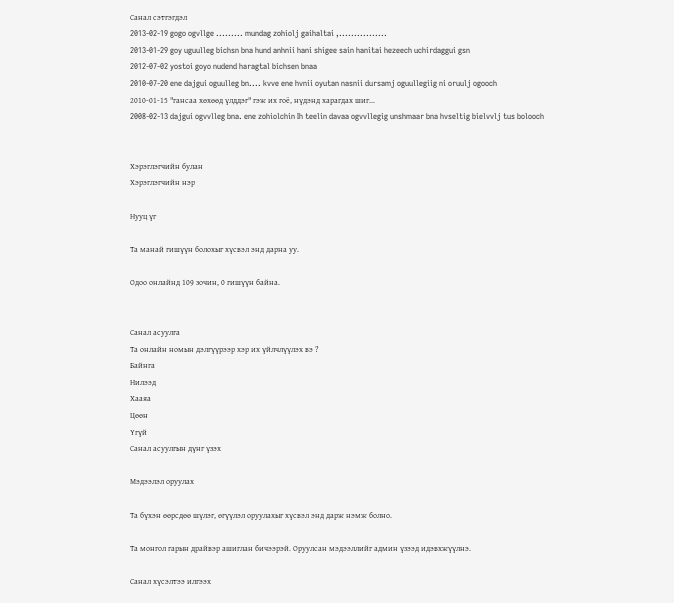Санал сэтгэгдэл
2013-02-19 gogo ogvllge ......... mundag zohiolj gaihaltai ,................
2013-01-29 goy uguulleg bichsn bna hund anhnii hani shigee sain hanitai hezeech uchirdaggui gsn
2012-07-02 yostoi goyo nudend haragtal bichsen bnaa
2010-07-20 ene dajgui oguulleg bn.... kvve ene hvnii oyutan nasnii dursamj oguullegiig ni oruulj ogooch
2010-01-15 "гансаа хөхөөд үлддэг" гэж их гоё, нүдэнд харагдах шиг...
2008-02-13 dajgui ogvvlleg bna. ene zohiolchin Ih teelin davaa ogvvllegig unshmaar bna hvseltig bielvvlj tus bolooch


Хэрэглэгчийн булан
Хэрэглэгчийн нэр

Нууц үг

Та манай гишүүн болохыг хүсвэл энд дарна уу.

Одоо онлайнд 109 зочин, 0 гишүүн байна.


Санал асуулга
Та онлайн номын дэлгүүрээр хэр их үйлчлүүлэх вэ ?
Байнга
Нилээд
Хааяа
Цөөн
Үгүй
Санал асуулгын дүнг үзэх

Мэдээлэл оруулах

Та бүхэн өөрсдөө шүлэг, өгүүлэл оруулахыг хүсвэл энд дарж нэмж болно.

Та монгол гарын драйвэр ашиглан бичээрэй. Оруулсан мэдээллийг админ үзээд идэвхжүүлнэ.

Санал хүсэлтээ илгээх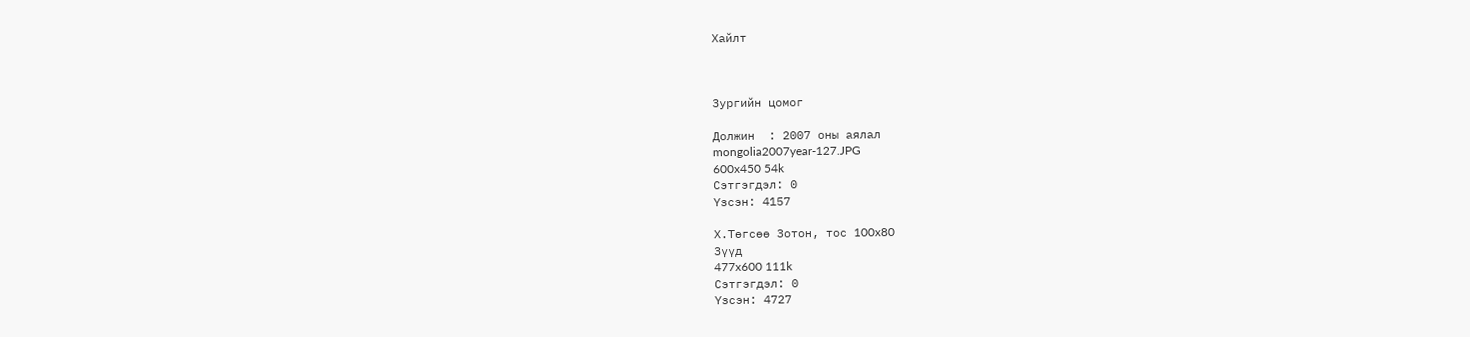Хайлт



Зургийн цомог

Должин  : 2007 оны аялал
mongolia2007year-127.JPG
600x450 54k
Сэтгэгдэл: 0
Үзсэн: 4157

Х.Төгсөө Зотон, тос 100x80
Зүүд
477x600 111k
Сэтгэгдэл: 0
Үзсэн: 4727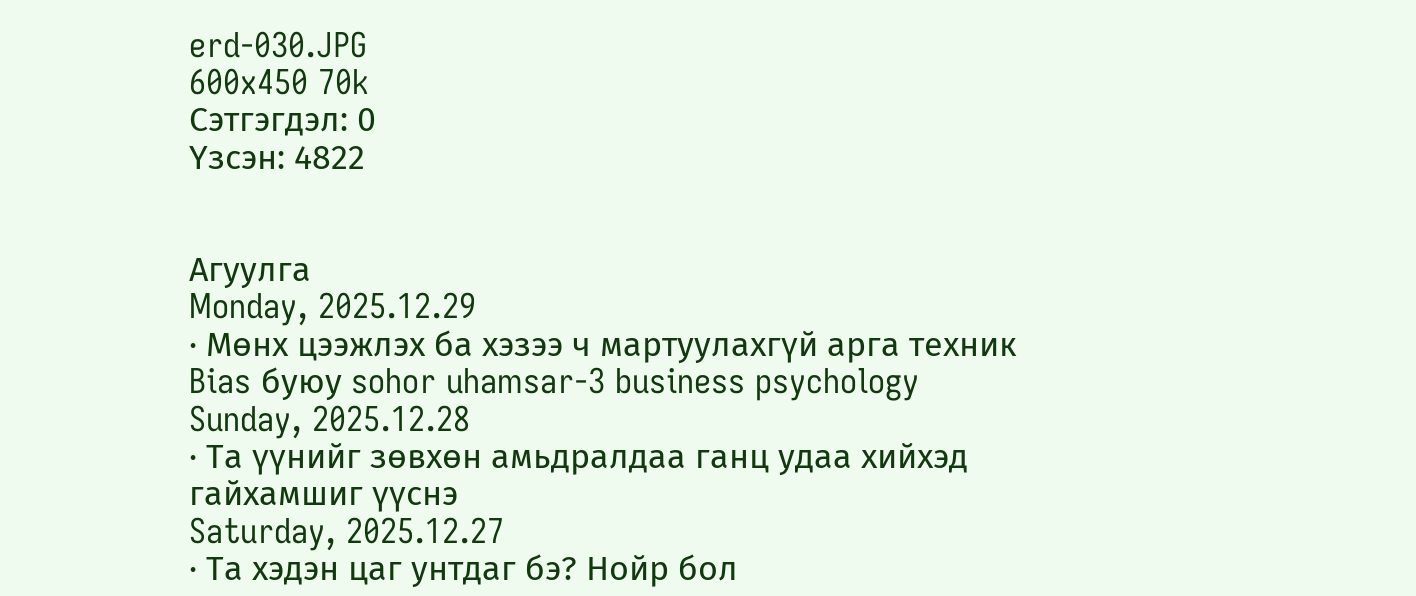erd-030.JPG
600x450 70k
Сэтгэгдэл: 0
Үзсэн: 4822


Агуулга
Monday, 2025.12.29
· Мөнх цээжлэх ба хэзээ ч мартуулахгүй арга техник Bias буюу sohor uhamsar-3 business psychology
Sunday, 2025.12.28
· Та үүнийг зөвхөн амьдралдаа ганц удаа хийхэд гайхамшиг үүснэ
Saturday, 2025.12.27
· Та хэдэн цаг унтдаг бэ? Нойр бол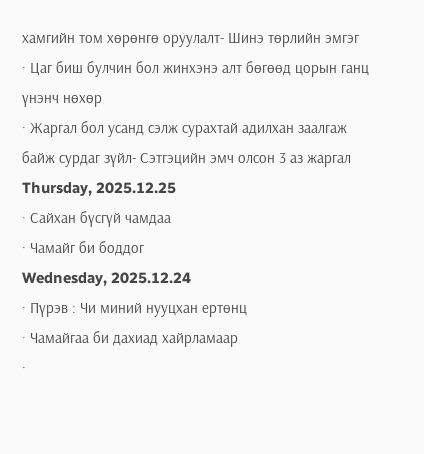хамгийн том хөрөнгө оруулалт- Шинэ төрлийн эмгэг
· Цаг биш булчин бол жинхэнэ алт бөгөөд цорын ганц үнэнч нөхөр
· Жаргал бол усанд сэлж сурахтай адилхан заалгаж байж сурдаг зүйл- Сэтгэцийн эмч олсон 3 аз жаргал
Thursday, 2025.12.25
· Сайхан бүсгүй чамдаа
· Чамайг би боддог
Wednesday, 2025.12.24
· Пүрэв : Чи миний нууцхан ертөнц
· Чамайгаа би дахиад хайрламаар
·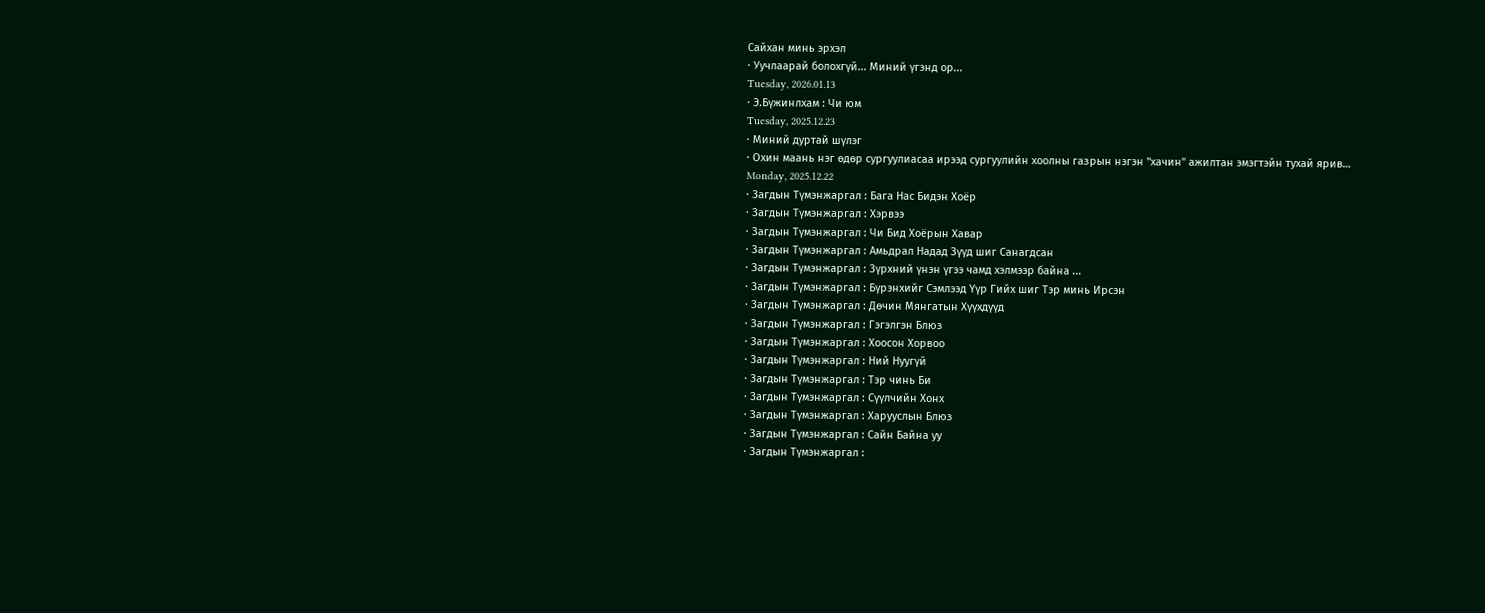Сайхан минь эрхэл
· Уучлаарай болохгүй... Миний үгэнд ор...
Tuesday, 2026.01.13
· Э.Бүжинлхам : Чи юм
Tuesday, 2025.12.23
· Миний дуртай шүлэг
· Охин маань нэг өдөр сургуулиасаа ирээд сургуулийн хоолны газрын нэгэн "хачин" ажилтан эмэгтэйн тухай ярив…
Monday, 2025.12.22
· Загдын Түмэнжаргал : Бага Нас Бидэн Хоёр
· Загдын Түмэнжаргал : Хэрвээ
· Загдын Түмэнжаргал : Чи Бид Хоёрын Хавар
· Загдын Түмэнжаргал : Амьдрал Надад Зүүд шиг Санагдсан
· Загдын Түмэнжаргал : Зүрхний үнэн үгээ чамд хэлмээр байна ...
· Загдын Түмэнжаргал : Бүрэнхийг Сэмлээд Үүр Гийх шиг Тэр минь Ирсэн
· Загдын Түмэнжаргал : Дөчин Мянгатын Хүүхдүүд
· Загдын Түмэнжаргал : Гэгэлгэн Блюз
· Загдын Түмэнжаргал : Хоосон Хорвоо
· Загдын Түмэнжаргал : Ний Нуугүй
· Загдын Түмэнжаргал : Тэр чинь Би
· Загдын Түмэнжаргал : Сүүлчийн Хонх
· Загдын Түмэнжаргал : Харууслын Блюз
· Загдын Түмэнжаргал : Сайн Байна уу
· Загдын Түмэнжаргал :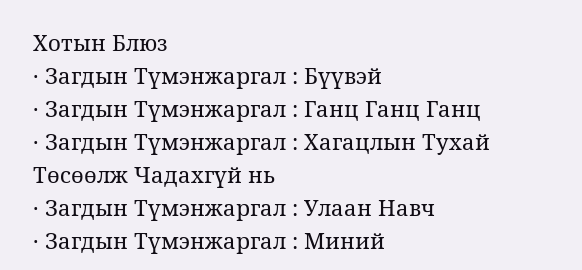Хотын Блюз
· Загдын Түмэнжаргал : Бүүвэй
· Загдын Түмэнжаргал : Ганц Ганц Ганц
· Загдын Түмэнжаргал : Хагацлын Тухай Төсөөлж Чадахгүй нь
· Загдын Түмэнжаргал : Улаан Навч
· Загдын Түмэнжаргал : Миний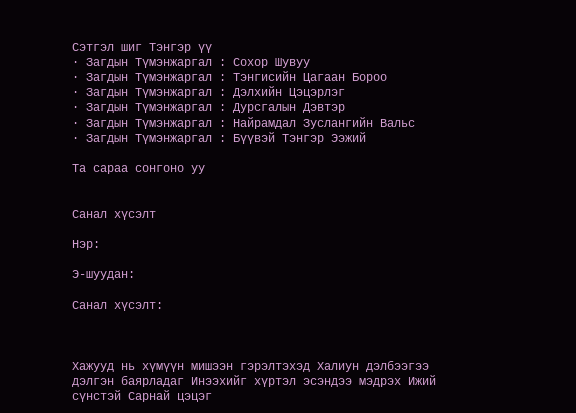Сэтгэл шиг Тэнгэр үү
· Загдын Түмэнжаргал : Сохор Шувуу
· Загдын Түмэнжаргал : Тэнгисийн Цагаан Бороо
· Загдын Түмэнжаргал : Дэлхийн Цэцэрлэг
· Загдын Түмэнжаргал : Дурсгалын Дэвтэр
· Загдын Түмэнжаргал : Найрамдал Зуслангийн Вальс
· Загдын Түмэнжаргал : Бүүвэй Тэнгэр Ээжий

Та сараа сонгоно уу


Санал хүсэлт

Нэр:

Э-шуудан:

Санал хүсэлт:



Хажууд нь хүмүүн мишээн гэрэлтэхэд Халиун дэлбээгээ дэлгэн баярладаг Инээхийг хүртэл эсэндээ мэдрэх Ижий сүнстэй Сарнай цэцэг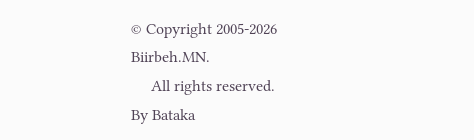© Copyright 2005-2026 Biirbeh.MN.
     All rights reserved.
By Bataka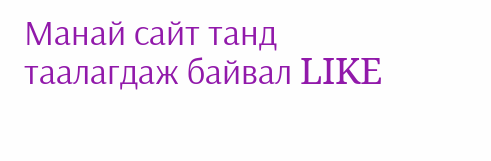Манай сайт танд таалагдаж байвал LIKE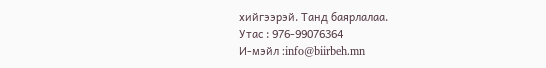хийгээрэй. Танд баярлалаа.
Утас : 976-99076364
И-мэйл :info@biirbeh.mn